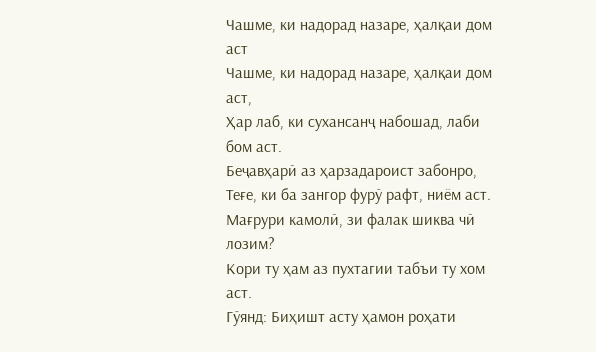Чашме, ки надорад назаре, ҳалқаи дом аст
Чашме, ки надорад назаре, ҳалқаи дом аст,
Ҳар лаб, ки сухансанҷ набошад, лаби бом аст.
Беҷавҳарӣ аз ҳарзадароист забонро,
Теғе, ки ба зангор фурӯ рафт, ниём аст.
Мағрури камолӣ, зи фалак шиква чӣ лозим?
Кори ту ҳам аз пухтагии табъи ту хом аст.
Гӯянд: Биҳишт асту ҳамон роҳати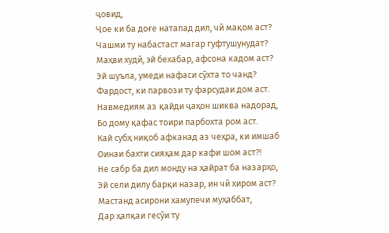ҷовид,
Ҷое ки ба доғе натапад дил, чӣ мақом аст?
Чашми ту набастаст магар гуфтушунудат?
Маҳви худӣ, эй бехабар, афсона кадом аст?
Эй шуъла, умеди нафаси сӯхта то чанд?
Фардост, ки парвози ту фарсудаи дом аст.
Навмедиям аз қайди ҷаҳон шиква надорад,
Бо дому қафас тоири парбохта ром аст.
Кай субҳ ниқоб афканад аз чеҳра, ки имшаб
Оинаи бахти сияҳам дар кафи шом аст?!
Не сабр ба дил монду на ҳайрат ба назарҳо,
Эй сели дилу барқи назар, ин чӣ хиром аст?
Мастанд асирони хамупечи муҳаббат,
Дар ҳалқаи гесӯи ту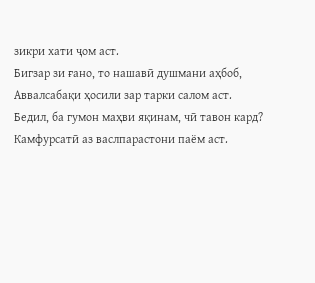зикри хати ҷом аст.
Бигзар зи ғано, то нашавӣ душмани аҳбоб,
Аввалсабақи ҳосили зар тарки салом аст.
Бедил, ба гумон маҳви яқинам, чӣ тавон кард?
Камфурсатӣ аз васлпарастони паём аст.